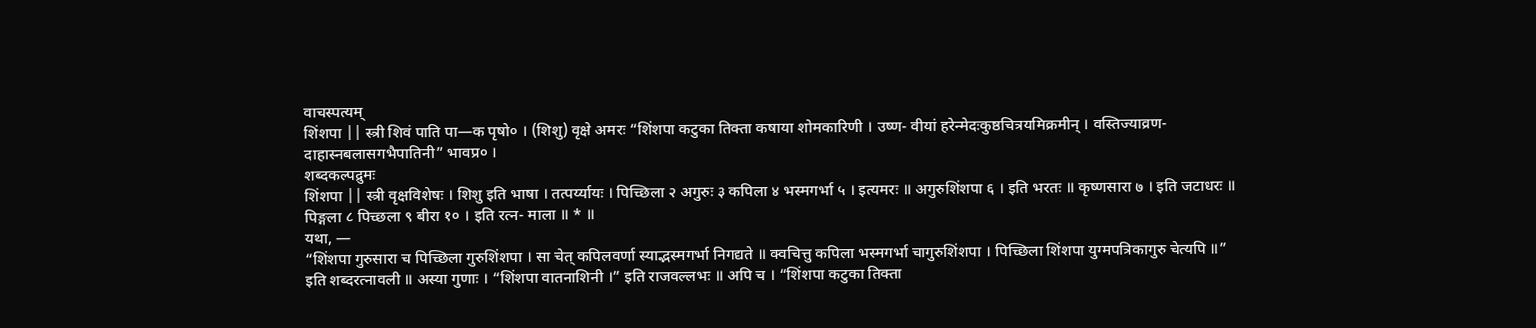वाचस्पत्यम्
शिंशपा || स्त्री शिवं पाति पा—क पृषो० । (शिशु) वृक्षे अमरः “शिंशपा कटुका तिक्ता कषाया शोमकारिणी । उष्ण- वीयां हरेन्मेदःकुष्ठचित्रयमिक्रमीन् । वस्तिज्याव्रण- दाहास्नबलासगभैपातिनी” भावप्र० ।
शब्दकल्पद्रुमः
शिंशपा || स्त्री वृक्षविशेषः । शिशु इति भाषा । तत्पर्य्यायः । पिच्छिला २ अगुरुः ३ कपिला ४ भस्मगर्भा ५ । इत्यमरः ॥ अगुरुशिंशपा ६ । इति भरतः ॥ कृष्णसारा ७ । इति जटाधरः ॥ पिङ्गला ८ पिच्छला ९ बीरा १० । इति रत्न- माला ॥ * ॥
यथा, —
“शिंशपा गुरुसारा च पिच्छिला गुरुशिंशपा । सा चेत् कपिलवर्णा स्याद्भस्मगर्भा निगद्यते ॥ क्वचित्तु कपिला भस्मगर्भा चागुरुशिंशपा । पिच्छिला शिंशपा युग्मपत्रिकागुरु चेत्यपि ॥” इति शब्दरत्नावली ॥ अस्या गुणाः । “शिंशपा वातनाशिनी ।” इति राजवल्लभः ॥ अपि च । “शिंशपा कटुका तिक्ता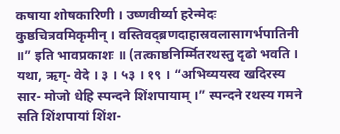कषाया शोषकारिणी । उष्णवीर्य्या हरेन्मेदः कुष्ठचित्रवमिकृमीन् । वस्तिवद्ब्रणदाहास्रवलासागर्भपातिनी ॥” इति भावप्रकाशः ॥ (तत्काष्ठनिर्म्मितरथस्तु दृढो भवति । यथा, ऋग्- वेदे । ३ । ५३ । १९ । “अभिव्ययस्व खदिरस्य सार- मोजो धेहि स्पन्दने शिंशपायाम् ।” स्पन्दने रथस्य गमने सति शिंशपायां शिंश-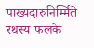पाख्यदारुनिर्म्मिते रथस्य फलके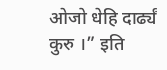ओजो धेहि दार्ढ्यं कुरु ।” इति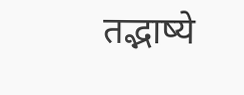तद्भाष्ये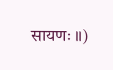सायणः ॥)